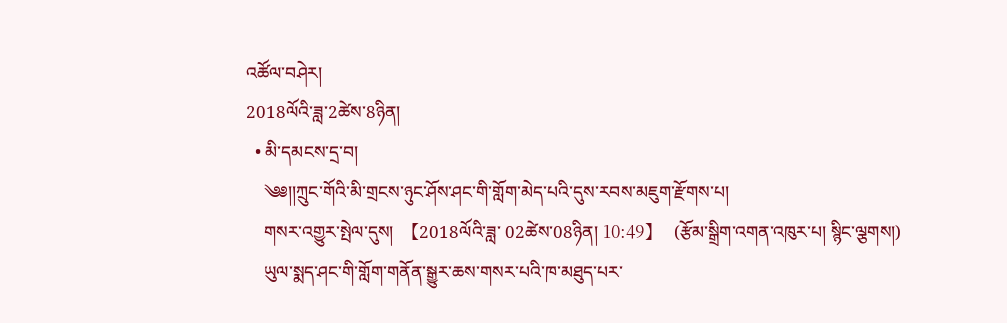འཚོལ་བཤེར།
2018ལོའི་ཟླ་2ཚེས་8ཉིན།
  • མི་དམངས་དྲ་བ།
    ༄༅།།ཀྲུང་གོའི་མི་གྲངས་ཉུང་ཤོས་ཤང་གི་གློག་མེད་པའི་དུས་རབས་མཇུག་རྫོགས་པ།
    གསར་འགྱུར་སྤེལ་དུས།  【2018ལོའི་ཟླ་ 02ཚེས་08ཉིན། 10:49】   (རྩོམ་སྒྲིག་འགན་འཁུར་པ། སྙིང་ལྕགས།)
    ཡུལ་སྨད་ཤང་གི་གློག་གནོན་སྒྱུར་ཆས་གསར་པའི་ཁ་མཐུད་པར་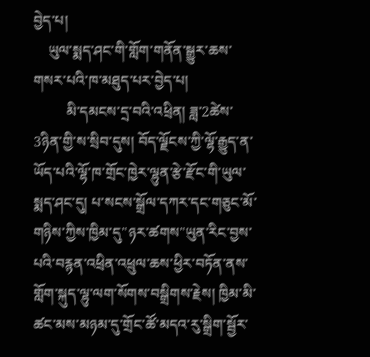བྱེད་པ།
    ཡུལ་སྨད་ཤང་གི་གློག་གནོན་སྒྱུར་ཆས་གསར་པའི་ཁ་མཐུད་པར་བྱེད་པ།
         མི་དམངས་དྲ་བའི་འཕྲིན། ཟླ་2ཚེས་3ཉིན་གྱི་ས་སྲིབ་དུས། བོད་ལྗོངས་ཀྱི་ལྷོ་རྒྱུད་ན་ཡོད་པའི་ལྷོ་ཁ་གྲོང་ཁྱེར་ལྷུན་རྩེ་རྫོང་གི་ཡུལ་སྨད་ཤང་དུ། པ་སངས་སྒྲོལ་དཀར་དང་གཅུང་མོ་གཉིས་ཀྱིས་ཁྱིམ་དུ"ཉར་ཚགས"ཡུན་རིང་བྱས་པའི་བརྙན་འཕྲིན་འཕྲུལ་ཆས་ཕྱིར་བཏོན་ནས་གློག་སྐུད་ལྷུ་ལག་སོགས་བསྒྲིགས་རྗེས། ཁྱིམ་མི་ཚང་མས་མཉམ་དུ་གྲོང་ཚོ་མདའ་རུ་སྒྲིག་སྦྱོར་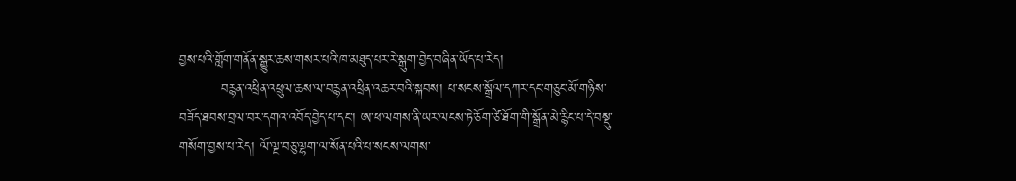བྱས་པའི་གློག་གནོན་སྒྱུར་ཆས་གསར་པའི་ཁ་མཐུད་པར་རེ་སྒུག་བྱེད་བཞིན་ཡོད་པ་རེད།
         བརྙན་འཕྲིན་འཕྲུལ་ཆས་ལ་བརྙན་འཕྲིན་འཆར་བའི་སྐབས། པ་སངས་སྒྲོལ་དཀར་དང་གཅུང་མོ་གཉིས་བཟོད་ཐབས་བྲལ་བར་དགའ་འབོད་བྱེད་པ་དང་། ཨ་ཕ་ལགས་ནི་ཡར་ལངས་ཏེ་ཅོག་ཙེ་ཐོག་གི་སྒྲོན་མེ་རྙིང་པ་དེ་བསྡུ་གསོག་བྱས་པ་རེད། ལོ་ལྔ་བཅུ་ལྷག་ལ་སོན་པའི་པ་སངས་ལགས་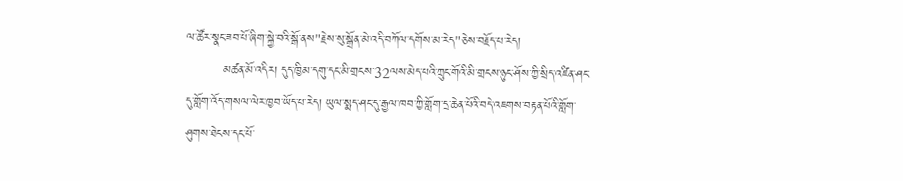ལ་ཚོར་སྣང་ཟབ་པོ་ཞིག་སྐྱེ་བའི་སྒོ་ནས"རྗེས་སུ་སྒྲོན་མེ་འདི་བཀོལ་དགོས་མ་རེད"ཅེས་བརྗོད་པ་རེད།
         མཚན་མོ་འདིར། དུད་ཁྱིམ་དགུ་དང་མི་གྲངས་32ལས་མེད་པའི་ཀྲུང་གོའི་མི་གྲངས་ཉུང་ཤོས་ཀྱི་སྲིད་འཛིན་ཤང་དུ་གློག་འོད་གསལ་ལེར་ཁྱབ་ཡོད་པ་རེད། ཡུལ་སྨད་ཤང་དུ་རྒྱལ་ཁབ་ཀྱི་གློག་དྲ་ཆེན་པོའི་བདེ་འཇགས་བརྟན་པོའི་གློག་ཤུགས་ཐེངས་དང་པོ་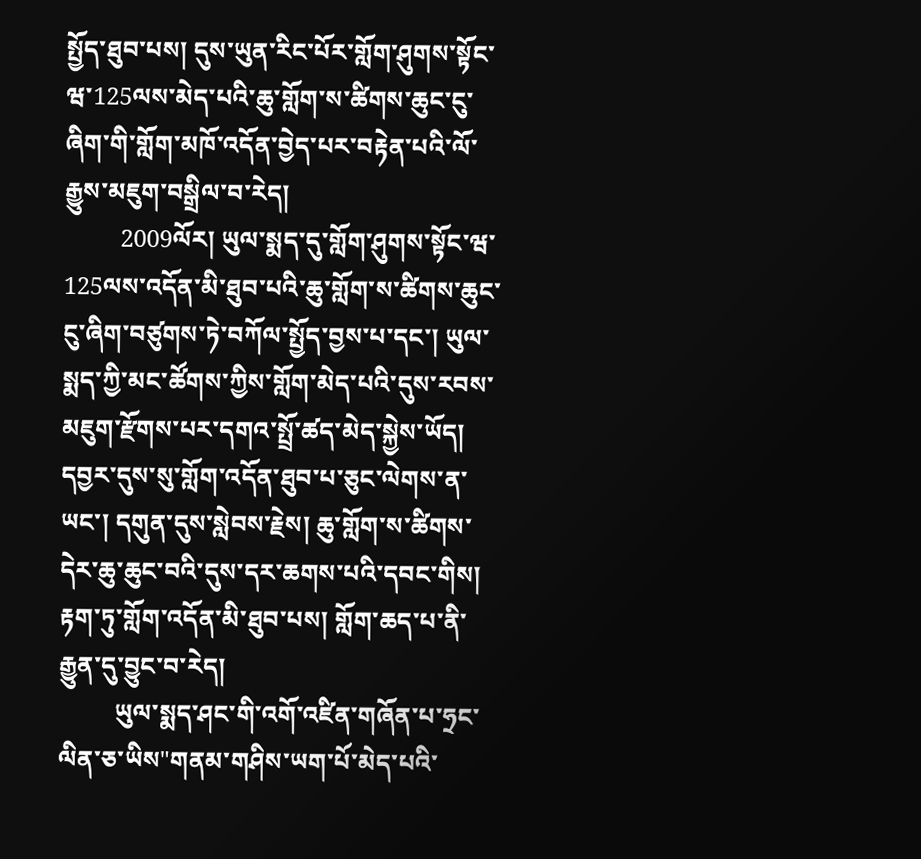སྤྱོད་ཐུབ་པས། དུས་ཡུན་རིང་པོར་གློག་ཤུགས་སྟོང་ཝ་125ལས་མེད་པའི་ཆུ་གློག་ས་ཚིགས་ཆུང་ངུ་ཞིག་གི་གློག་མཁོ་འདོན་བྱེད་པར་བརྟེན་པའི་ལོ་རྒྱུས་མཇུག་བསྒྲིལ་བ་རེད།
         2009ལོར། ཡུལ་སྨད་དུ་གློག་ཤུགས་སྟོང་ཝ་125ལས་འདོན་མི་ཐུབ་པའི་ཆུ་གློག་ས་ཚིགས་ཆུང་ངུ་ཞིག་བཙུགས་ཏེ་བཀོལ་སྤྱོད་བྱས་པ་དང་། ཡུལ་སྨད་ཀྱི་མང་ཚོགས་ཀྱིས་གློག་མེད་པའི་དུས་རབས་མཇུག་རྫོགས་པར་དགའ་སྤྲོ་ཚད་མེད་སྐྱེས་ཡོད། དབྱར་དུས་སུ་གློག་འདོན་ཐུབ་པ་ཅུང་ལེགས་ན་ཡང་། དགུན་དུས་སླེབས་རྗེས། ཆུ་གློག་ས་ཚིགས་དེར་ཆུ་ཆུང་བའི་དུས་དར་ཆགས་པའི་དབང་གིས། རྟག་ཏུ་གློག་འདོན་མི་ཐུབ་པས། གློག་ཆད་པ་ནི་རྒྱུན་དུ་བྱུང་བ་རེད།
         ཡུལ་སྨད་ཤང་གི་འགོ་འཛིན་གཞོན་པ་ཧྲང་ལིན་ཅ་ཡིས"གནམ་གཤིས་ཡག་པོ་མེད་པའི་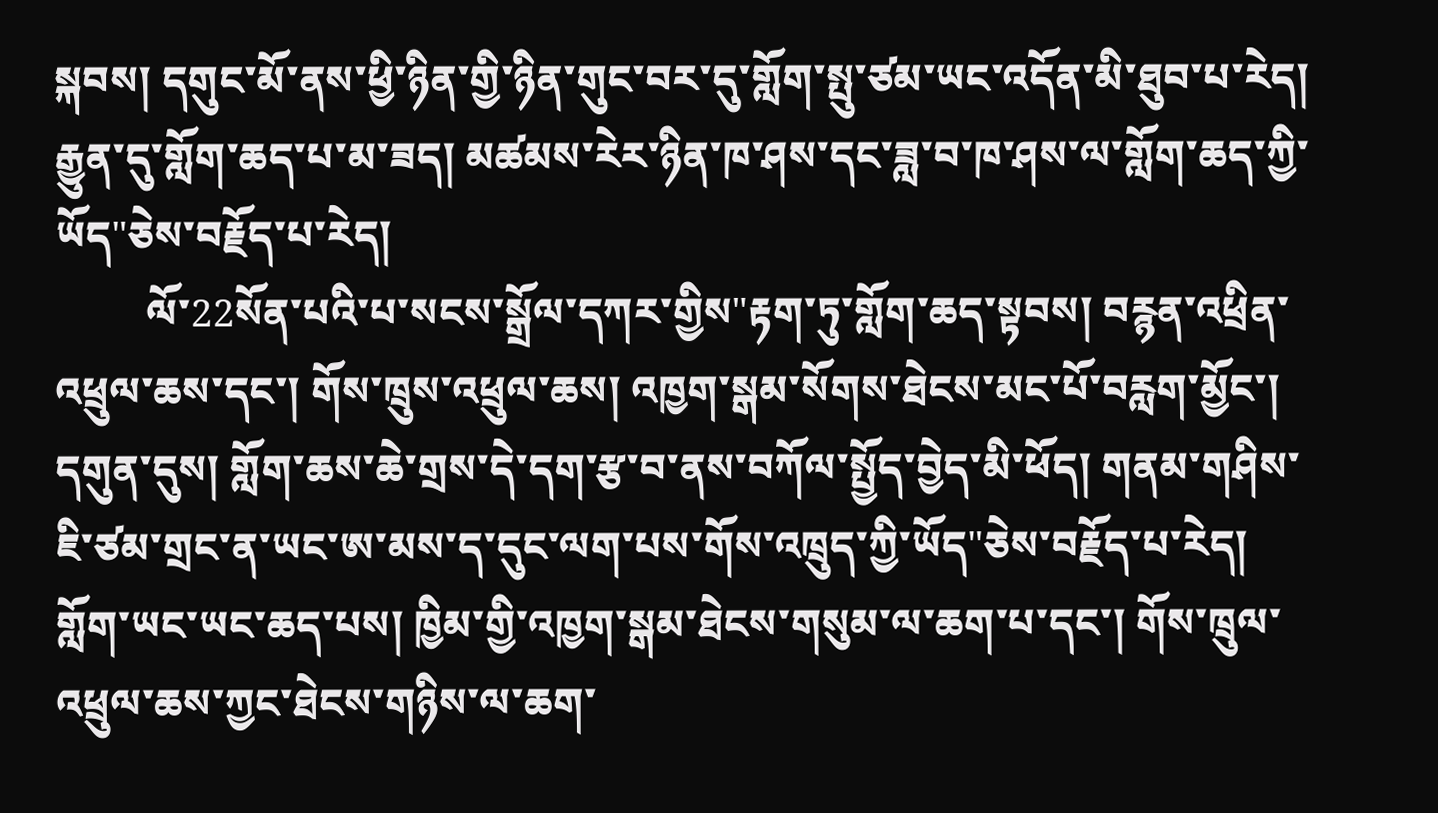སྐབས། དགུང་མོ་ནས་ཕྱི་ཉིན་གྱི་ཉིན་གུང་བར་དུ་གློག་སྤུ་ཙམ་ཡང་འདོན་མི་ཐུབ་པ་རེད། རྒྱུན་དུ་གློག་ཆད་པ་མ་ཟད། མཚམས་རེར་ཉིན་ཁ་ཤས་དང་ཟླ་བ་ཁ་ཤས་ལ་གློག་ཆད་ཀྱི་ཡོད"ཅེས་བརྗོད་པ་རེད།
         ལོ་22སོན་པའི་པ་སངས་སྒྲོལ་དཀར་གྱིས"རྟག་ཏུ་གློག་ཆད་སྟབས། བརྙན་འཕྲིན་འཕྲུལ་ཆས་དང་། གོས་ཁྲུས་འཕྲུལ་ཆས། འཁྱག་སྒམ་སོགས་ཐེངས་མང་པོ་བརླག་མྱོང་། དགུན་དུས། གློག་ཆས་ཆེ་གྲས་དེ་དག་རྩ་བ་ནས་བཀོལ་སྤྱོད་བྱེད་མི་ཕོད། གནམ་གཤིས་ཇི་ཙམ་གྲང་ན་ཡང་ཨ་མས་ད་དུང་ལག་པས་གོས་འཁྲུད་ཀྱི་ཡོད"ཅེས་བརྗོད་པ་རེད། གློག་ཡང་ཡང་ཆད་པས། ཁྱིམ་གྱི་འཁྱག་སྒམ་ཐེངས་གསུམ་ལ་ཆག་པ་དང་། གོས་ཁྲུལ་འཕྲུལ་ཆས་ཀྱང་ཐེངས་གཉིས་ལ་ཆག་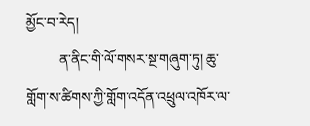མྱོང་བ་རེད།
         ན་ནིང་གི་ལོ་གསར་སྔ་གཞུག་ཏུ། ཆུ་གློག་ས་ཚིགས་ཀྱི་གློག་འདོན་འཕྲུལ་འཁོར་ལ་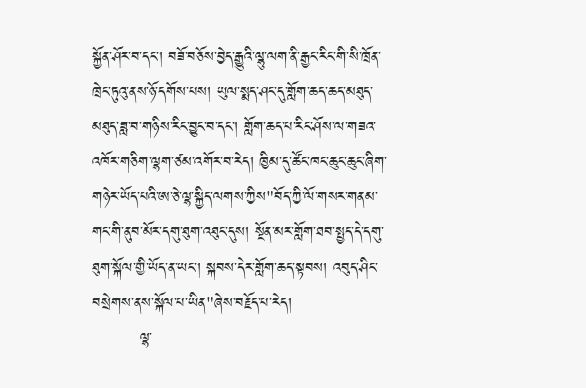སྐྱོན་ཤོར་བ་དང་། བཟོ་བཅོས་བྱེད་རྒྱུའི་ལྷུ་ལག་ནི་རྒྱང་རིང་གི་སི་ཁྲོན་ཁྲེང་ཏུའུ་ནས་ཉོ་དགོས་པས། ཡུལ་སྨད་ཤང་དུ་གློག་ཆད་ཆད་མཐུད་མཐུད་ཟླ་བ་གཉིས་རིང་བྱུང་བ་དང་། གློག་ཆད་པ་རིང་ཤོས་ལ་གཟའ་འཁོར་གཅིག་ལྷག་ཙམ་འགོར་བ་རེད། ཁྱིམ་དུ་ཚོང་ཁང་ཆུང་ཆུང་ཞིག་གཉེར་ཡོད་པའི་ཨ་ཅེ་ལྷ་སྐྱིད་ལགས་ཀྱིས"བོད་ཀྱི་ལོ་གསར་གནམ་གང་གི་ནུབ་མོར་དགུ་ཐུག་འཐུང་དུས། སྔོན་མར་གློག་ཐབ་སྤྱད་དེ་དགུ་ཐུག་སྐོལ་གྱི་ཡོད་ན་ཡང་། སྐབས་དེར་གློག་ཆད་སྟབས། འབུད་ཤིང་བསྲེགས་ནས་སྐོལ་པ་ཡིན"ཞེས་བརྗོད་པ་རེད།
         ལྷ་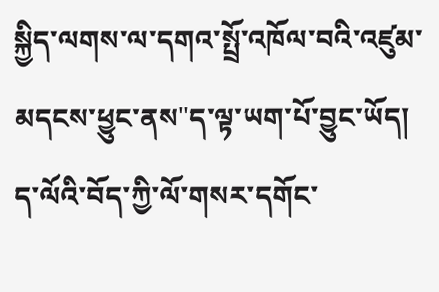སྐྱིད་ལགས་ལ་དགའ་སྤྲོ་འཁོལ་བའི་འཛུམ་མདངས་ཕྱུང་ནས"ད་ལྟ་ཡག་པོ་བྱུང་ཡོད། ད་ལོའི་བོད་ཀྱི་ལོ་གསར་དགོང་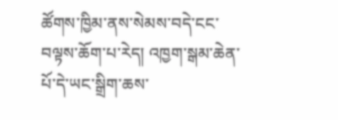ཚོགས་ཁྱིམ་ནས་སེམས་བདེ་ངང་བལྟས་ཆོག་པ་རེད། འཁྱག་སྒམ་ཆེན་པོ་དེ་ཡང་སྒྲིག་ཆས་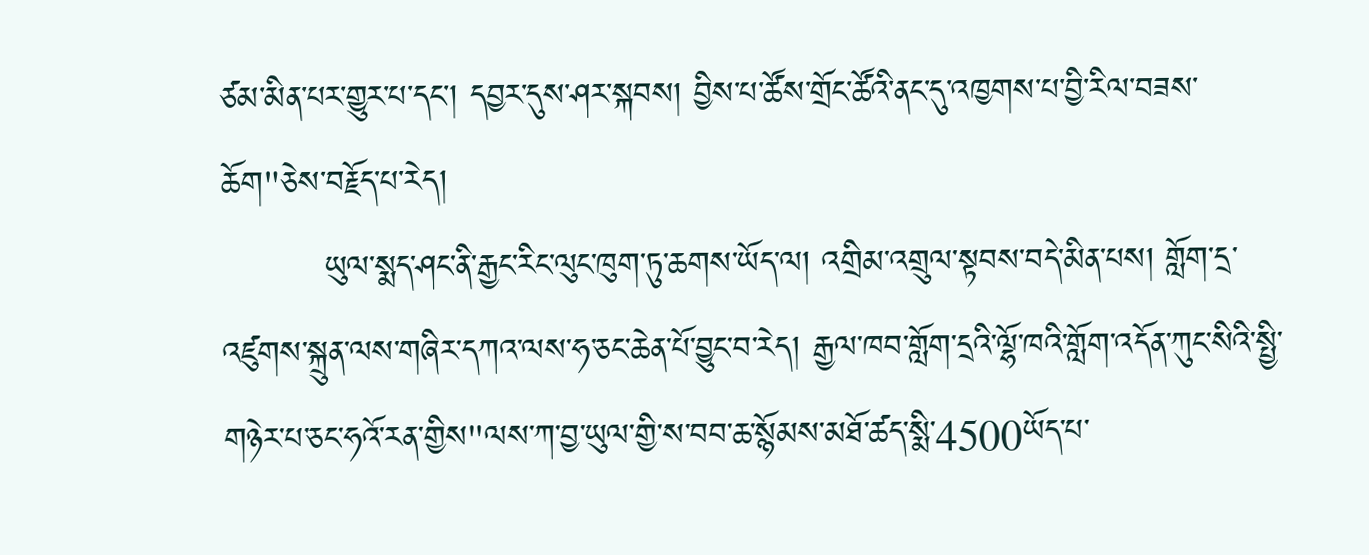ཙམ་མིན་པར་གྱུར་པ་དང་། དབྱར་དུས་ཤར་སྐབས། བྱིས་པ་ཚོས་གྲོང་ཚོའི་ནང་དུ་འཁྱགས་པ་བྱི་རིལ་བཟས་ཆོག"ཅེས་བརྗོད་པ་རེད།
         ཡུལ་སྨད་ཤང་ནི་རྒྱང་རིང་ལུང་ཁུག་ཏུ་ཆགས་ཡོད་ལ། འགྲིམ་འགྲུལ་སྟབས་བདེ་མིན་པས། གློག་དྲ་འཛུགས་སྐྲུན་ལས་གཞིར་དཀའ་ལས་ཧ་ཅང་ཆེན་པོ་བྱུང་བ་རེད། རྒྱལ་ཁབ་གློག་དྲའི་ལྷོ་ཁའི་གློག་འདོན་ཀུང་སིའི་སྤྱི་གཉེར་པ་ཅང་ཧའོ་རན་གྱིས"ལས་ཀ་བྱ་ཡུལ་གྱི་ས་བབ་ཆ་སྙོམས་མཐོ་ཚད་སྨི་4500ཡོད་པ་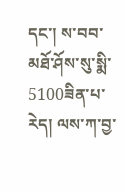དང་། ས་བབ་མཐོ་ཤོས་སུ་སྨི་5100ཟིན་པ་རེད། ལས་ཀ་བྱ་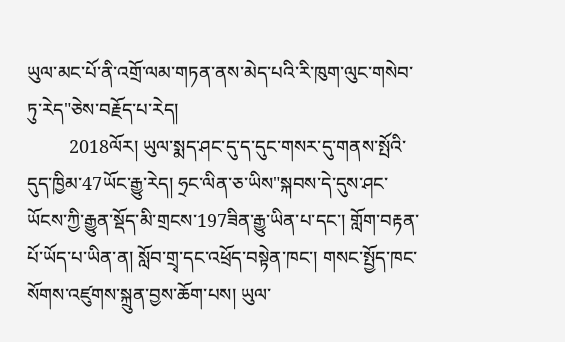ཡུལ་མང་པོ་ནི་འགྲོ་ལམ་གཏན་ནས་མེད་པའི་རི་ཁུག་ལུང་གསེབ་ཏུ་རེད"ཅེས་བརྗོད་པ་རེད།
         2018ལོར། ཡུལ་སྨད་ཤང་དུ་ད་དུང་གསར་དུ་གནས་སྤོའི་དུད་ཁྱིམ་47ཡོང་རྒྱུ་རེད། ཧྲང་ལིན་ཅ་ཡིས"སྐབས་དེ་དུས་ཤང་ཡོངས་ཀྱི་རྒྱུན་སྡོད་མི་གྲངས་197ཟིན་རྒྱུ་ཡིན་པ་དང་། གློག་བརྟན་པོ་ཡོད་པ་ཡིན་ན། སློབ་གྲྭ་དང་འཕྲོད་བསྟེན་ཁང་། གསང་སྤྱོད་ཁང་སོགས་འཛུགས་སྐྲུན་བྱས་ཆོག་པས། ཡུལ་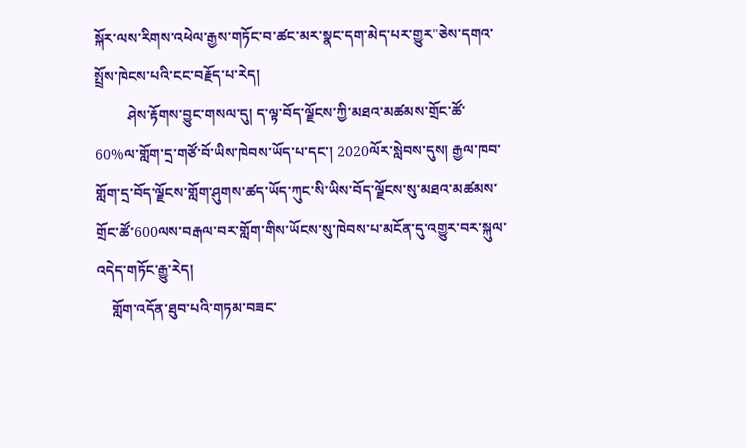སྐོར་ལས་རིགས་འཕེལ་རྒྱས་གཏོང་བ་ཚང་མར་སྣང་དག་མེད་པར་གྱུར"ཅེས་དགའ་སྤྲོས་ཁེངས་པའི་ངང་བརྗོད་པ་རེད།
         ཤེས་རྟོགས་བྱུང་གསལ་དུ། ད་ལྟ་བོད་ལྗོངས་ཀྱི་མཐའ་མཚམས་གྲོང་ཚོ་60%ལ་གློག་དྲ་གཙོ་བོ་ཡིས་ཁེབས་ཡོད་པ་དང་། 2020ལོར་སླེབས་དུས། རྒྱལ་ཁབ་གློག་དྲ་བོད་ལྗོངས་གློག་ཤུགས་ཚད་ཡོད་ཀུང་སི་ཡིས་བོད་ལྗོངས་སུ་མཐའ་མཚམས་གྲོང་ཚོ་600ལས་བརྒལ་བར་གློག་གིས་ཡོངས་སུ་ཁེབས་པ་མངོན་དུ་འགྱུར་བར་སྐུལ་འདེད་གཏོང་རྒྱུ་རེད།
    གློག་འདོན་ཐུབ་པའི་གཏམ་བཟང་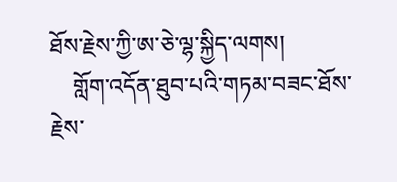ཐོས་རྗེས་ཀྱི་ཨ་ཅེ་ལྷ་སྐྱིད་ལགས།
    གློག་འདོན་ཐུབ་པའི་གཏམ་བཟང་ཐོས་རྗེས་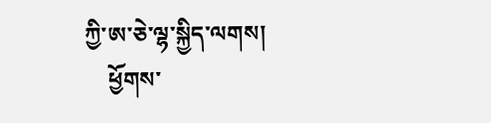ཀྱི་ཨ་ཅེ་ལྷ་སྐྱིད་ལགས།
    ཕྱོགས་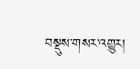བསྡུས་གསར་འགྱུར།